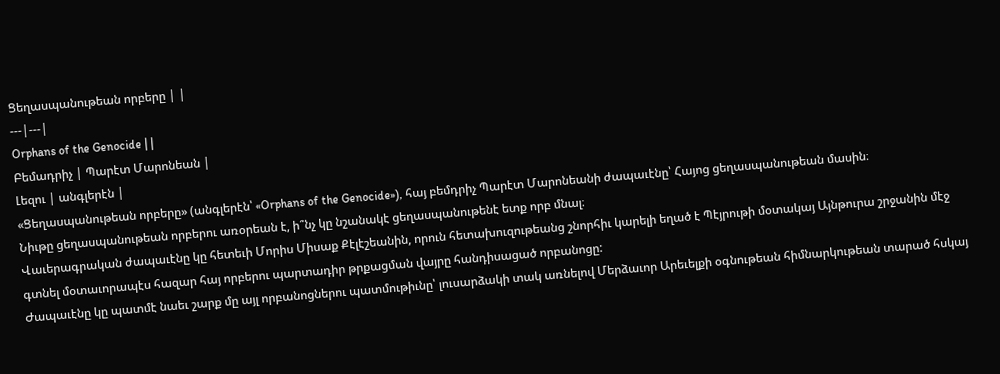Ցեղասպանութեան որբերը | |
---|---|
Orphans of the Genocide | |
Բեմադրիչ | Պարէտ Մարոնեան |
Լեզու | անգլերէն |
«Ցեղասպանութեան որբերը» (անգլերէն՝ «Orphans of the Genocide»), հայ բեմդրիչ Պարէտ Մարոնեանի ժապաւէնը՝ Հայոց ցեղասպանութեան մասին։
Նիւթը ցեղասպանութեան որբերու առօրեան է, ի՞նչ կը նշանակէ ցեղասպանութենէ ետք որբ մնալ։
Վաւերագրական ժապաւէնը կը հետեւի Մորիս Միսաք Քէլէշեանին, որուն հետախուզութեանց շնորհիւ կարելի եղած է Պէյրութի մօտակայ Այնթուրա շրջանին մէջ գտնել մօտաւորապէս հազար հայ որբերու պարտադիր թրքացման վայրը հանդիսացած որբանոցը:
Ժապաւէնը կը պատմէ նաեւ շարք մը այլ որբանոցներու պատմութիւնը՝ լուսարձակի տակ առնելով Մերձաւոր Արեւելքի օգնութեան հիմնարկութեան տարած հսկայ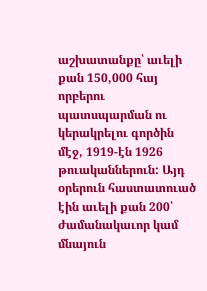աշխատանքը՝ աւելի քան 150,000 հայ որբերու պատսպարման ու կերակրելու գործին մէջ, 1919-էն 1926 թուականներուն: Այդ օրերուն հաստատուած էին աւելի քան 200՝ ժամանակաւոր կամ մնայուն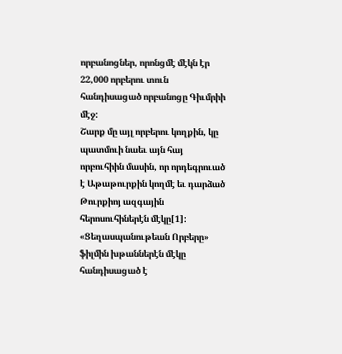որբանոցներ, որոնցմէ մէկն էր 22,000 որբերու տուն հանդիսացած որբանոցը Գիւմրիի մէջ:
Շարք մը այլ որբերու կողքին, կը պատմուի նաեւ այն հայ որբուհիին մասին, որ որդեգրուած է Աթաթուրքին կողմէ եւ դարձած Թուրքիոյ ազգային հերոսուհիներէն մէկը[1]:
«Ցեղասպանութեան Որբերը» ֆիլմին խթաններէն մէկը հանդիսացած է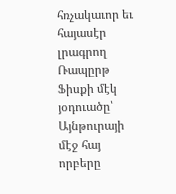հռչակաւոր եւ հայասէր լրագրող Ռապըրթ Ֆիսքի մէկ յօդուածը՝ Այնթուրայի մէջ հայ որբերը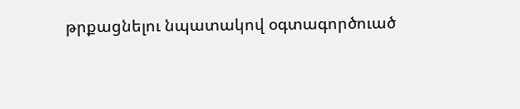թրքացնելու նպատակով օգտագործուած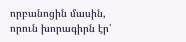որբանոցին մասին, որուն խորագիրն էր՝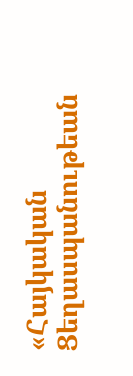«Հայկական Ցեղասպանութեան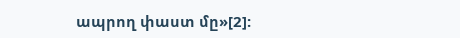ապրող փաստ մը»[2]: